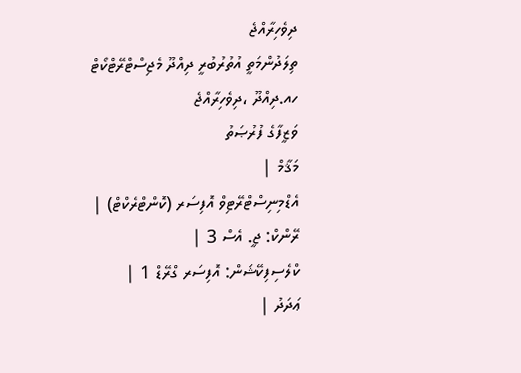ދިވެހިރާއްޖެ
ތިލަދުންމަތީ އުތުރުބުރީ ދިއްދޫ މެޖިސްޓްރޭޓްކޯޓް
ހއ.ދިއްދޫ ،ދިވެހިރާއްޖެ
ވަޒީފާގެ ފުރުޞަތު
މަޤާމް |
އެޑްމިނިސްޓްރޭޓިވް އޮފިސަރ (ކޮންޓްރެކްޓް) |
ރޭންކް: ޖީ. އެސް 3 |
ކްލެސިފިކޭޝަން: އޮފިސަރ ގްރޭޑް 1 |
ޢަދަދު |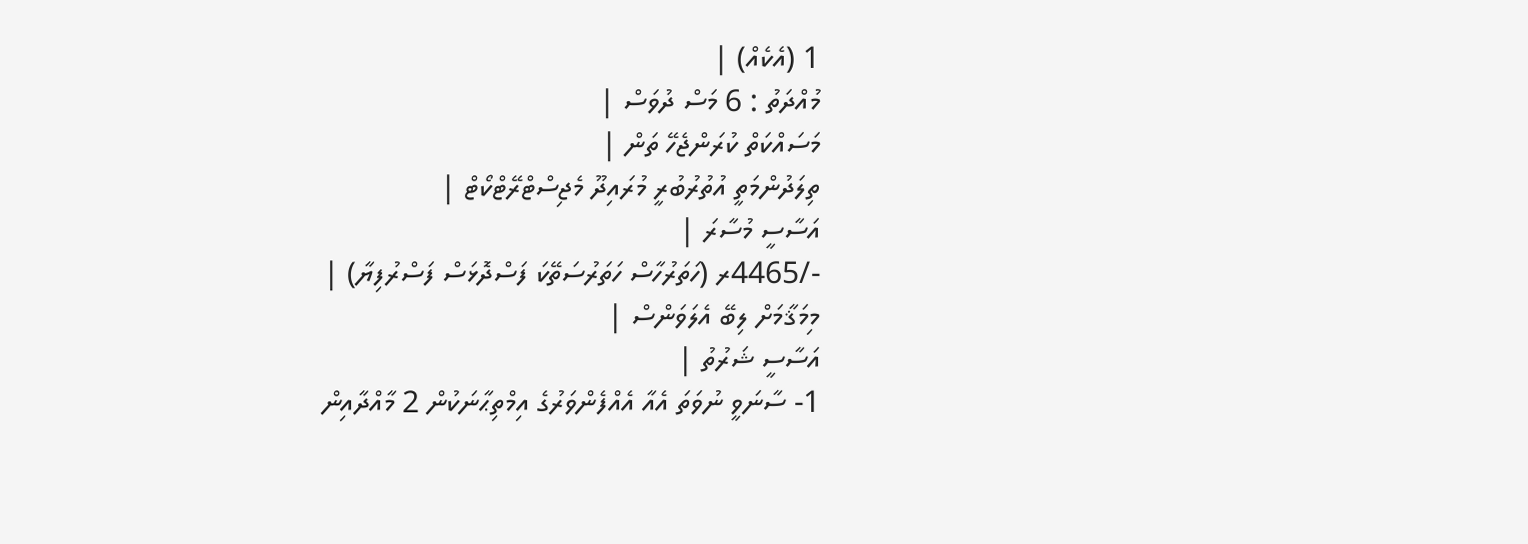1 (އެކެއް) |
މުއްދަތު : 6 މަސް ދުވަސް |
މަސައްކަތް ކުރަންޖެހޭ ތަން |
ތިލަދުންމަތީ އުތުރުބުރީ މުރައިދޫ މެޖިސްޓްރޭޓްކޯޓް |
އަސާސީ މުސާރަ |
-/4465ރ (ހަތަރުހާސް ހަތަރުސަތޭކަ ފަސްދޮޅަސް ފަސްރުފިޔާ) |
މިމަޤާމަށް ލިބޭ އެލަވަންސް |
އަސާސީ ޝަރުތު |
1- ސާނަވީ ނުވަތަ އެއާ އެއްފެންވަރުގެ އިމްތިޙާނަކުން 2 މާއްދާއިން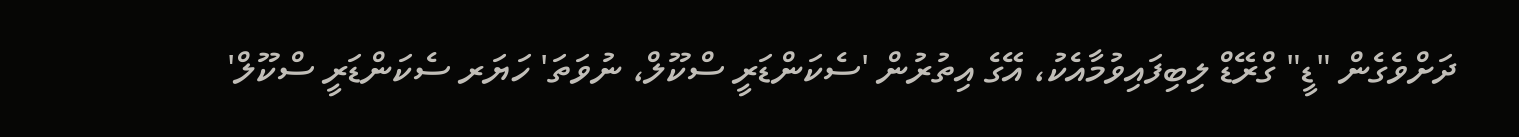ދަށްވެގެން "ޑީ" ގްރޭޑް ލިބިފައިވުމާއެކު، އޭގެ އިތުރުން 'ސެކަންޑަރީ ސްކޫލް، ނުވަތަ' ހަޔަރ ސެކަންޑަރީ ސްކޫލް'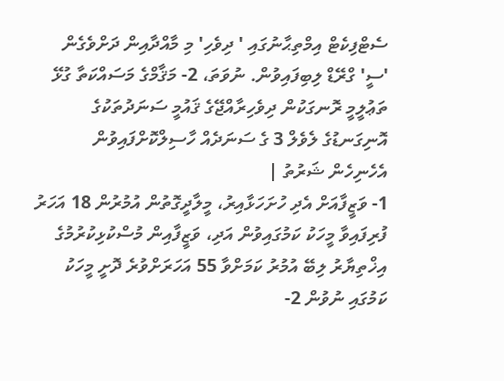ސެޓްފިކެޓް އިމްތިޙާނުގައި ' ދިވެހި' މި މާއްދާއިން ދަށްވެގެން 'ސީ' ގްރޭޑް ލިބިފައިވުން. ނުވަތަ، 2- މަޤާމްގެ މަސައްކަތާ ގުޅޭ ތަޢުލީމީ ރޮނގަކުން ދިވެހިރާއްޖޭގެ ޤައުމީ ސަނަދުތަކުގެ އޮނިގަނޑުގެ ލެވެލް 3 ގެ ސަނަދެއް ހާސިލްކޮށްފައިވުން
އެހެނިހެން ޝަރުތު |
1- ވަޒީފާއަށް އެދި ހުށަހަޅާއިރު، މީލާދީގޮތުން އުމުރުން 18 އަހަރު ފުރިފައިވާ މީހަކު ކަމުގައިވުން އަދި، ވަޒީފާއިން މުސްކުޅިކުރުމުގެ އިޚްތިޔާރު ލިބޭ އުމުރު ކަމަށްވާ 55 އަހަރަށްވުރެ ދޮށީ މީހަކު ކަމުގައި ނުވުން 2-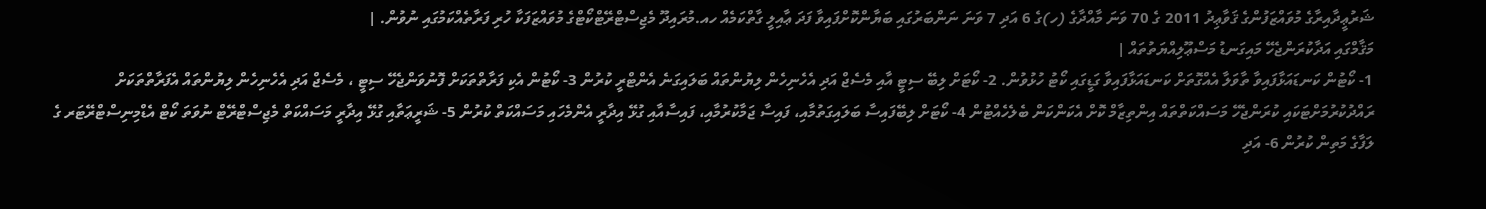ޝަރުޢީދާއިރާގެ މުވައްޒަފުންގެ ޤަވާޢިދު 2011 ގެ 70 ވަނަ މާއްދާގެ (ހ)ގެ 6 އަދި 7 ވަނަ ނަންބަރުގައި ބަޔާންކޮށްފައިވާ ފަދަ ޢާއިލީ ގާތްކަމެއް ހއ.މުރައިދޫ މެޖިސްޓްރޭޓްކޯޓްގެ މުވައްޒަފަކާ ހުރި ފަރާތެއްކަމުގައި ނުވުން. |
މަޤާމްގައި އަދާކުރަންޖެހޭ މައިގަނޑު މަސްޢޫލިއްޔަތުތައް |
1- ކޯޓުން ކަނޑައަޅާފައިވާ ތާވަލާ އެއްގޮތަށް ކަނޑައަޅާފައިވާ ގަޑީގައި ކޯޓު ހުޅުވުން. 2- ކޯޓަށް ލިބޭ ސިޓީ އާއި މެސެޖް އަދި އެހެނިހެން ލިޔުންތައް ބަލައިގަނެ އެންޓްރީ ކުރުން 3- ކޯޓުން އެކި ފަރާތްތަކަށް ފޮނުވަންޖެހޭ ސިޓީ ، މެސެޖް އަދި އެހެނިހެން ލިޔުންތައް އެފަރާތްތަކަށް ރައްދުކުރުމަށްޓަކައި ކުރަންޖެހޭ މަސައްކަތްތައް އިންތިޒާމް ކޮށް އެކަންކަން ބެލެހެއްޓުން 4- ކޯޓަށް ލިބޭފައިސާ ބަލައިގަތުމާއި، ފައިސާ ޖަމާކުރުމާއި، ފައިސާއާއި ގުޅޭ އިދާރީ އެންމެހައި މަސައްކަތް ކުރުން 5- ޝަރީޢަތާއި ގުޅޭ އިދާރީ މަސައްކަތް މެޖިސްޓްރޭޓް ނުވަތަ ކޯޓް އެޑްމިނިސްޓްރޭޓަރ ގެ ލަފާގެ މަތިން ކުރުން 6- އަދި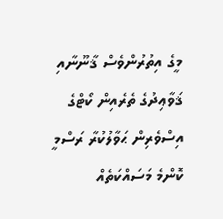މީގެ އިތުރުންވެސް ޤާނޫނާއި ޤަވާޢިދުގެ ތެރެއިން ކޯޓްގެ އިސްވެރިން ޙަވާލުކުރާ ރަސްމީ ކޮންމެ މަސައްކަތެއް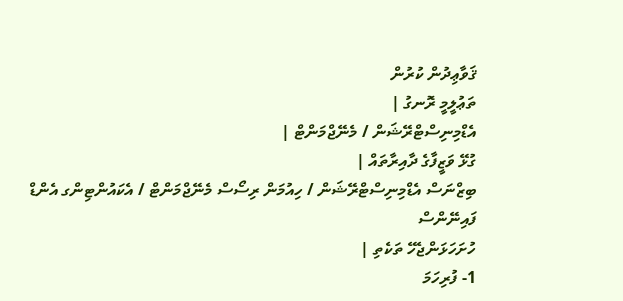ޤަވާޢިދުން ކުރުން
ތަޢުލީމީ ރޮނގު |
އެޑްމިނިސްޓްރޭޝަން / މެނޭޖްމަންޓް |
ގުޅޭ ވަޒީފާގެ ދާއިރާތައް |
ބިޒްނަސް އެޑްމިނިސްޓްރޭޝަން / ހިއުމަން ރިސޯސް މެނޭޖްމަންޓް / އެކައުންޓިންގ އެންޑް ފައިނޭންސް
ހުށަހަޅަންޖެހޭ ތަކެތި |
1- ފުރިހަމަ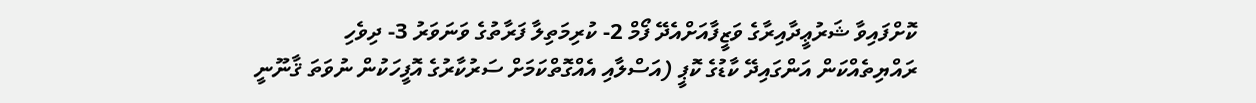ކޮށްފައިވާ ޝަރުޢީދާއިރާގެ ވަޒީފާއަށްއެދޭ ފޯމް 2- ކުރިމަތިލާ ފަރާތުގެ ވަނަވަރު 3- ދިވެހި ރައްޔިތެއްކަން އަންގައިދޭ ކާޑުގެ ކޮޕީ (އަސްލާއި އެއްގޮތްކަމަށް ސަރުކާރުގެ އޮފީހަކުން ނުވަތަ ޤާނޫނީ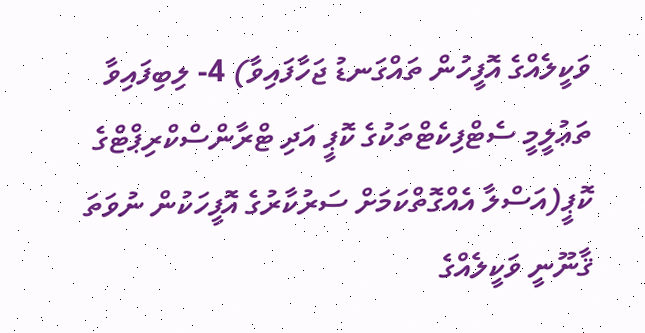ވަކީލެއްގެ އޮފީހުން ތައްގަނޑު ޖަހާފައިވާ) 4- ލިބިފައިވާ ތަޢުލީމީ ސެޓްފިކެޓްތަކުގެ ކޮޕީ އަދި ޓްރާންސްކްރިޕްޓްގެ ކޮޕީ(އަސްލާ އެއްގޮތްކަމަށް ސަރުކާރުގެ އޮފީހަކުން ނުވަތަ ޤާނޫނީ ވަކީލެއްގެ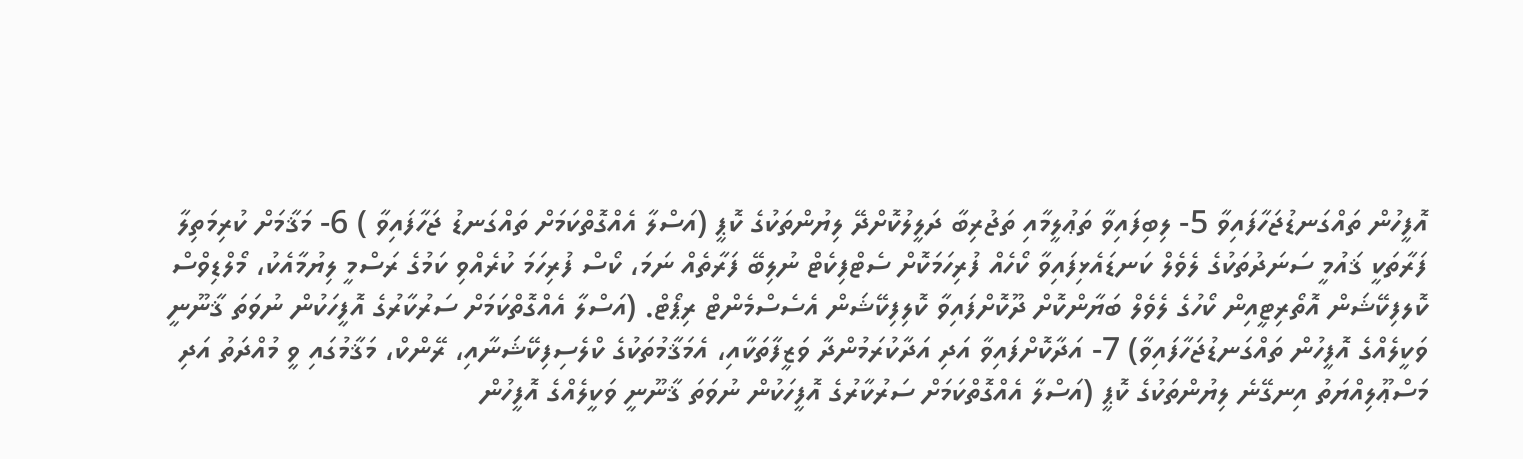އޮފީހުން ތައްގަނޑުޖަހާފައިވާ 5- ލިބިފައިވާ ތަޢުލީމާއި ތަޖުރިބާ ދަލީލުކޮށްދޭ ލިޔުންތަކުގެ ކޮޕީ (އަސްލާ އެއްގޮތްކަމަށް ތައްގަނޑު ޖަހާފައިވާ ) 6- މަޤާމަށް ކުރިމަތިލާ ފަރާތަކީ ޤައުމީ ސަނަދުތަކުގެ ލެވެލް ކަނޑައެޅިފައިވާ ކޯހެއް ފުރިހަމަކޮށް ސެޓްފިކެޓް ނުލިބޭ ފަރާތެއް ނަމަ، ކޯސް ފުރިހަމަ ކުރެއްވި ކަމުގެ ރަސްމީ ލިޔުމާއެކު، މޯލްޑިވްސް ކޮލފިކޭޝަން އޮތޯރިޓީއިން ކޯހުގެ ލެވެލް ބަޔާންކޮށް ދޫކޮށްފައިވާ ކޮލިފިކޭޝަން އެސެސްމެންޓް ރިޕޯޓް. (އަސްލާ އެއްގޮތްކަމަށް ސަރުކާރުގެ އޮފީހަކުން ނުވަތަ ޤާނޫނީ ވަކީލެއްގެ އޮފީހުން ތައްގަނޑުޖަހާފައިވާ) 7- އަދާކޮށްފައިވާ އަދި އަދާކުރަމުންދާ ވަޒީފާތަކާއި، އެމަޤާމުތަކުގެ ކްލެސިފިކޭޝަނާއި، ރޭންކް، މަޤާމުގައި ވީ މުއްދަތު އަދި މަސްޢޫލިއްޔަތު އިނގޭނެ ލިޔުންތަކުގެ ކޮޕީ (އަސްލާ އެއްގޮތްކަމަށް ސަރުކާރުގެ އޮފީހަކުން ނުވަތަ ޤާނޫނީ ވަކީލެއްގެ އޮފީހުން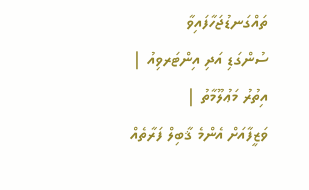ތައްގަނޑުޖަހާފައިވާ
ސުންގަޑި އަދި އިންޓަރވިއު |
އިތުރު މަޢުލޫމާތު |
ވަޒީފާއަށް އެންމެ ޤާބިލް ފަރާތެއް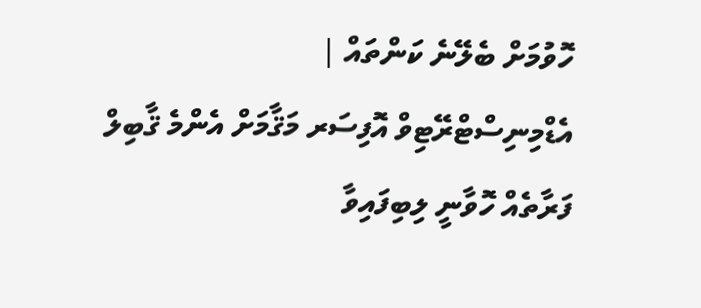ހޮވުމަށް ބެލޭނެ ކަންތައް |
އެޑްމިނިސްޓްރޭޓިވް އޮފިސަރ މަޤާމަށް އެންމެ ޤާބިލް ފަރާތެއް ހޮވާނީ ލިބިފައިވާ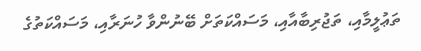ތަޢުލީމާއި، ތަޖުރިބާއާއި، މަސައްކަތަށް ބޭނުންވާ ހުނަރާއި، މަސައްކަތުގެ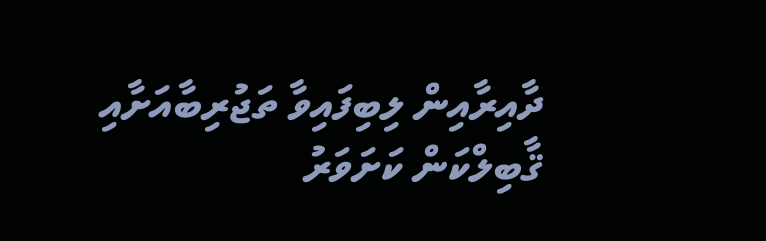ދާއިރާއިން ލިބިފައިވާ ތަޖުރިބާއަށާއި ޤާބިލްކަން ކަށަވަރު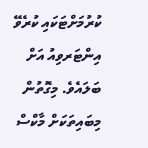ކުރުމަށްޓަކައި ކުރެވޭ އިންޓަރވިއު އަށް ބަލައެވެ. މިގޮތުން މިބައިތަކަށް މާކްސް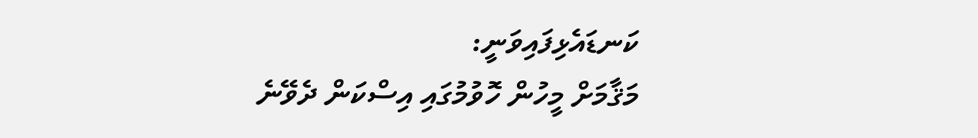ކަނޑައެޅިފައިވަނީ:
މަޤާމަށް މީހުން ހޮވުމުގައި އިސްކަން ދެވޭނެ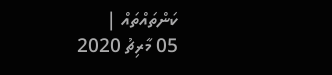ކަންތައްތައް |
05 މާރިޗު 2020